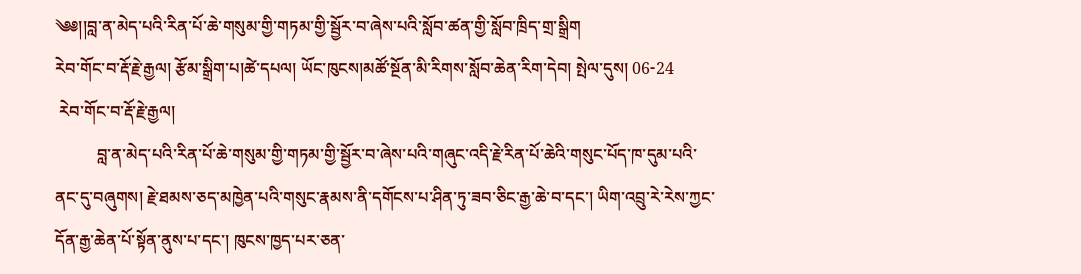༄༅།།བླ་ན་མེད་པའི་རིན་པོ་ཆེ་གསུམ་གྱི་གཏམ་གྱི་སྦྱོར་བ་ཞེས་པའི་སློབ་ཚན་གྱི་སློབ་ཁྲིད་གྲ་སྒྲིག
རེབ་གོང་བ་རྡོ་རྗེ་རྒྱལ། རྩོམ་སྒྲིག་པ།ཚེ་དཔལ། ཡོང་ཁུངས།མཚོ་སྔོན་མི་རིགས་སློབ་ཆེན་རིག་དེབ། སྤེལ་དུས། 06-24
 རེབ་གོང་བ་རྡོ་རྗེ་རྒྱལ།
          བླ་ན་མེད་པའི་རིན་པོ་ཆེ་གསུམ་གྱི་གཏམ་གྱི་སྦྱོར་བ་ཞེས་པའི་གཞུང་འདི་རྗེ་རིན་པོ་ཆེའི་གསུང་པོད་ཁ་དུམ་པའི་ནང་དུ་བཞུགས། རྗེ་ཐམས་ཅད་མཁྱེན་པའི་གསུང་རྣམས་ནི་དགོངས་པ་ཤིན་ཏུ་ཟབ་ཅིང་རྒྱ་ཆེ་བ་དང་། ཡིག་འབྲུ་རེ་རེས་ཀྱང་དོན་རྒྱ་ཆེན་པོ་སྟོན་ནུས་པ་དང་། ཁུངས་ཁྱད་པར་ཅན་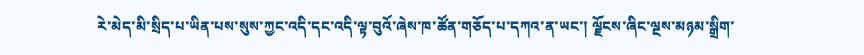རེ་མེད་མི་སྲིད་པ་ཡིན་པས་སུས་ཀྱང་འདི་དང་འདི་ལྟ་བུའོ་ཞེས་ཁ་ཚོན་གཅོད་པ་དཀའ་ན་ཡང་། ལྗོངས་ཞིང་ལྔས་མཉམ་སྒྲིག་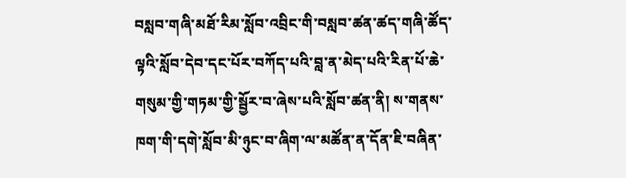བསླབ་གཞི་མཐོ་རིམ་སློབ་འབྲིང་གི་བསླབ་ཚན་ཚད་གཞི་ཚོད་ལྟའི་སློབ་དེབ་དང་པོར་བཀོད་པའི་བླ་ན་མེད་པའི་རིན་པོ་ཆེ་གསུམ་གྱི་གཏམ་གྱི་སྦྱོར་བ་ཞེས་པའི་སློབ་ཚན་ནི། ས་གནས་ཁག་གི་དགེ་སློབ་མི་ཉུང་བ་ཞིག་ལ་མཚོན་ན་དོན་ཇི་བཞིན་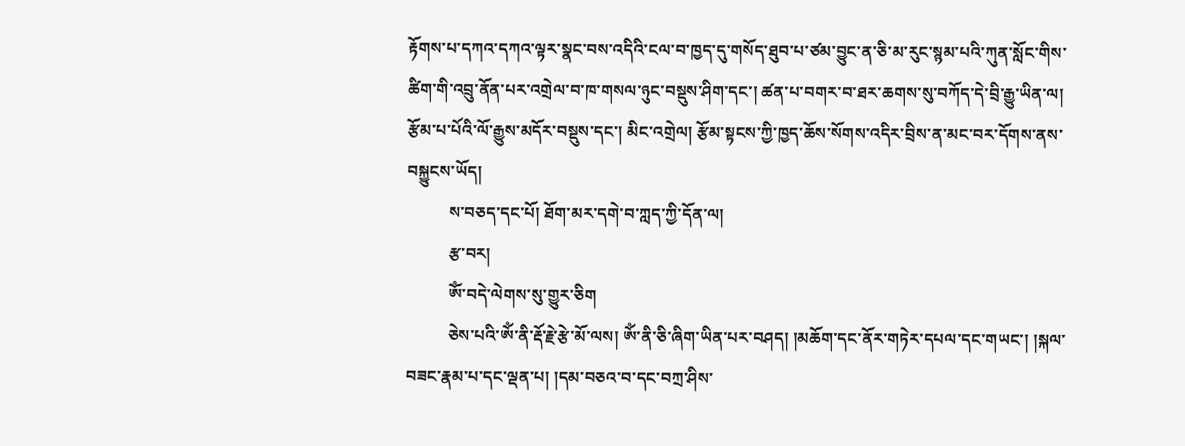རྟོགས་པ་དཀའ་དཀའ་ལྟར་སྣང་བས་འདིའི་ངལ་བ་ཁྱད་དུ་གསོད་ཐུབ་པ་ཙམ་བྱུང་ན་ཅི་མ་རུང་སྙམ་པའི་ཀུན་སློང་གིས་ཚིག་གི་འབྲུ་ནོན་པར་འགྲེལ་བ་ཁ་གསལ་ཉུང་བསྡུས་ཤིག་དང་། ཚན་པ་བགར་བ་ཐར་ཆགས་སུ་བཀོད་དེ་བྲི་རྒྱུ་ཡིན་ལ། རྩོམ་པ་པོའི་ལོ་རྒྱུས་མདོར་བསྡུས་དང་། མིང་འགྲེལ། རྩོམ་སྟངས་ཀྱི་ཁྱད་ཆོས་སོགས་འདིར་བྲིས་ན་མང་བར་དོགས་ནས་བསྐྱུངས་ཡོད།
          ས་བཅད་དང་པོ། ཐོག་མར་དགེ་བ་ཀླད་ཀྱི་དོན་ལ།
          རྩ་བར།
          ཨོཾ་བདེ་ལེགས་སུ་གྱུར་ཅིག
          ཅེས་པའི་ཨོཾ་ནི་རྡོ་རྗེ་རྩེ་མོ་ལས། ཨོཾ་ནི་ཅི་ཞིག་ཡིན་པར་བཤད། །མཆོག་དང་ནོར་གཏེར་དཔལ་དང་གཡང་། །སྐལ་བཟང་རྣམ་པ་དང་ལྡན་པ། །དམ་བཅའ་བ་དང་བཀྲ་ཤིས་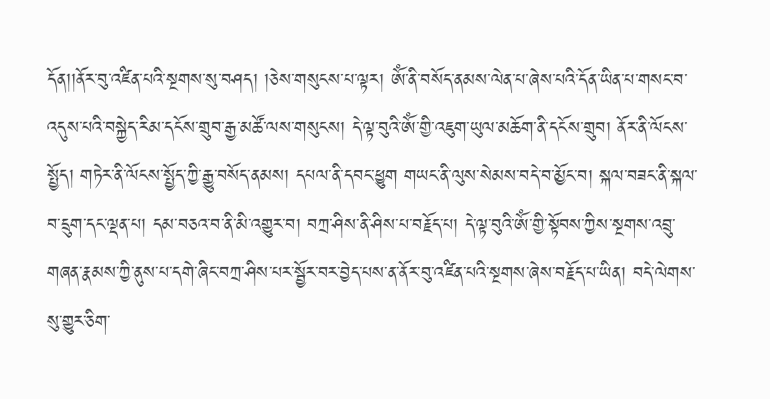དོན།།ནོར་བུ་འཛིན་པའི་སྔགས་སུ་བཤད། །ཅེས་གསུངས་པ་ལྟར། ཨོཾ་ནི་བསོད་ནམས་ལེན་པ་ཞེས་པའི་དོན་ཡིན་པ་གསང་བ་འདུས་པའི་བསྐྱེད་རིམ་དངོས་གྲུབ་རྒྱ་མཚོ་ལས་གསུངས། དེ་ལྟ་བུའི་ཨོཾ་གྱི་འཇུག་ཡུལ་མཆོག་ནི་དངོས་གྲུབ། ནོར་ནི་ལོངས་སྤྱོད། གཏེར་ནི་ལོངས་སྤྱོད་ཀྱི་རྒྱུ་བསོད་ནམས། དཔལ་ནི་དབང་ཕྱུག གཡང་ནི་ལུས་སེམས་བདེ་བ་མྱོང་བ། སྐལ་བཟང་ནི་སྐལ་བ་དྲུག་དང་ལྡན་པ། དམ་བཅའ་བ་ནི་མི་འགྱུར་བ། བཀྲ་ཤིས་ནི་ཤིས་པ་བརྗོད་པ། དེ་ལྟ་བུའི་ཨོཾ་གྱི་སྟོབས་ཀྱིས་སྔགས་འབྲུ་གཞན་རྣམས་ཀྱི་ནུས་པ་དགེ་ཞིང་བཀྲ་ཤིས་པར་སྦྱོར་བར་བྱེད་པས་ན་ནོར་བུ་འཛིན་པའི་སྔགས་ཞེས་བརྗོད་པ་ཡིན། བདེ་ལེགས་སུ་གྱུར་ཅིག་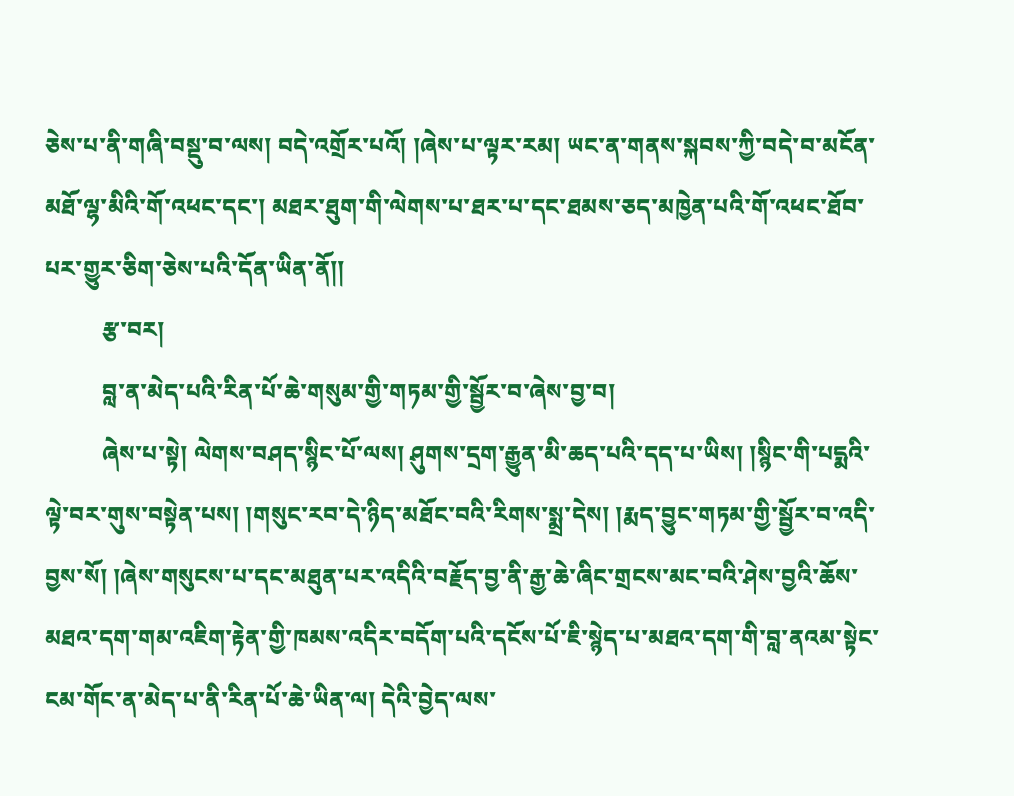ཅེས་པ་ནི་གཞི་བསྡུ་བ་ལས། བདེ་འགྲོར་པའོ། །ཞེས་པ་ལྟར་རམ། ཡང་ན་གནས་སྐབས་ཀྱི་བདེ་བ་མངོན་མཐོ་ལྷ་མིའི་གོ་འཕང་དང་། མཐར་ཐུག་གི་ལེགས་པ་ཐར་པ་དང་ཐམས་ཅད་མཁྱེན་པའི་གོ་འཕང་ཐོབ་པར་གྱུར་ཅིག་ཅེས་པའི་དོན་ཡིན་ནོ།།
          རྩ་བར།
          བླ་ན་མེད་པའི་རིན་པོ་ཆེ་གསུམ་གྱི་གཏམ་གྱི་སྦྱོར་བ་ཞེས་བྱ་བ།
          ཞེས་པ་སྟེ། ལེགས་བཤད་སྙིང་པོ་ལས། ཤུགས་དྲག་རྒྱུན་མི་ཆད་པའི་དད་པ་ཡིས། །སྙིང་གི་པདྨའི་ལྟེ་བར་གུས་བསྟེན་པས། །གསུང་རབ་དེ་ཉིད་མཐོང་བའི་རིགས་སྨྲ་དེས། །རྨད་བྱུང་གཏམ་གྱི་སྦྱོར་བ་འདི་བྱས་སོ། །ཞེས་གསུངས་པ་དང་མཐུན་པར་འདིའི་བརྗོད་བྱ་ནི་རྒྱ་ཆེ་ཞིང་གྲངས་མང་བའི་ཤེས་བྱའི་ཆོས་མཐའ་དག་གམ་འཇིག་རྟེན་གྱི་ཁམས་འདིར་བདོག་པའི་དངོས་པོ་ཇི་སྙེད་པ་མཐའ་དག་གི་བླ་ནའམ་སྟེང་ངམ་གོང་ན་མེད་པ་ནི་རིན་པོ་ཆེ་ཡིན་ལ། དེའི་བྱེད་ལས་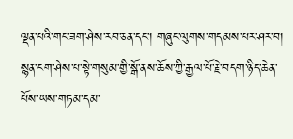ལྡན་པའི་གང་ཟག་ཤེས་རབ་ཅན་དང་། གཞུང་ལུགས་གདམས་པར་ཤར་བ། སྙན་ངག་ཤེས་པ་སྟེ་གསུམ་གྱི་སྒོ་ནས་ཆོས་ཀྱི་རྒྱལ་པོ་རྗེ་བདག་ཉིད་ཆེན་པོས་ཡས་གཏམ་དམ་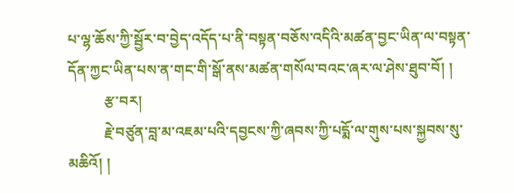པ་ལྷ་ཆོས་ཀྱི་སྦྱོར་བ་བྱེད་འདོད་པ་ནི་བསྟན་བཅོས་འདིའི་མཚན་བྱང་ཡིན་ལ་བསྟན་དོན་ཀྱང་ཡིན་པས་ན་གང་གི་སྒོ་ནས་མཚན་གསོལ་བའང་ཞར་ལ་ཤེས་ཐུབ་བོ། །
          རྩ་བར།
          རྗེ་བཙུན་བླ་མ་འཇམ་པའི་དབྱངས་ཀྱི་ཞབས་ཀྱི་པདྨོ་ལ་གུས་པས་སྐྱབས་སུ་མཆིའོ། །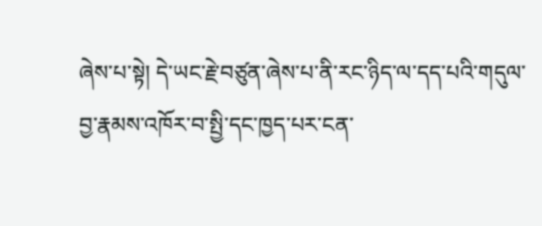ཞེས་པ་སྟེ། དེ་ཡང་རྗེ་བཙུན་ཞེས་པ་ནི་རང་ཉིད་ལ་དད་པའི་གདུལ་བྱ་རྣམས་འཁོར་བ་སྤྱི་དང་ཁྱད་པར་ངན་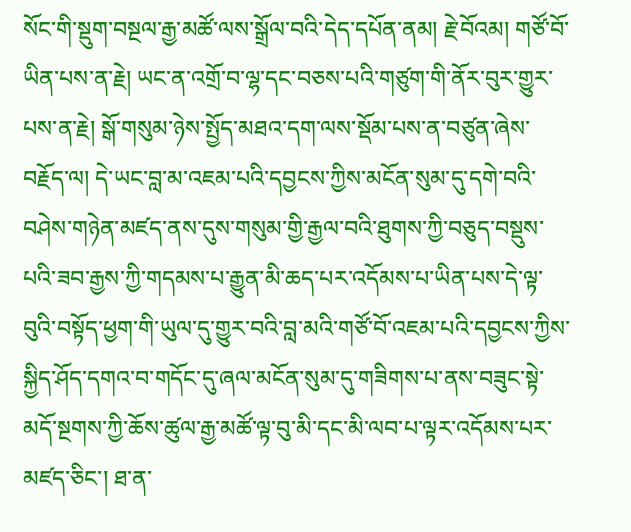སོང་གི་སྡུག་བསྔལ་རྒྱ་མཚོ་ལས་སྒྲོལ་བའི་དེད་དཔོན་ནམ། རྗེ་བོའམ། གཙོ་བོ་ཡིན་པས་ན་རྗེ། ཡང་ན་འགྲོ་བ་ལྷ་དང་བཅས་པའི་གཙུག་གི་ནོར་བུར་གྱུར་པས་ན་རྗེ། སྒོ་གསུམ་ཉེས་སྤྱོད་མཐའ་དག་ལས་སྡོམ་པས་ན་བཙུན་ཞེས་བརྗོད་ལ། དེ་ཡང་བླ་མ་འཇམ་པའི་དབྱངས་ཀྱིས་མངོན་སུམ་དུ་དགེ་བའི་བཤེས་གཉེན་མཛད་ནས་དུས་གསུམ་གྱི་རྒྱལ་བའི་ཐུགས་ཀྱི་བཅུད་བསྡུས་པའི་ཟབ་རྒྱས་ཀྱི་གདམས་པ་རྒྱུན་མི་ཆད་པར་འདོམས་པ་ཡིན་པས་དེ་ལྟ་བུའི་བསྟོད་ཕྱག་གི་ཡུལ་དུ་གྱུར་བའི་བླ་མའི་གཙོ་བོ་འཇམ་པའི་དབྱངས་ཀྱིས་སྐྱིད་ཤོད་དགའ་བ་གདོང་དུ་ཞལ་མངོན་སུམ་དུ་གཟིགས་པ་ནས་བཟུང་སྟེ་མདོ་སྔགས་ཀྱི་ཆོས་ཚུལ་རྒྱ་མཚོ་ལྟ་བུ་མི་དང་མི་ལབ་པ་ལྟར་འདོམས་པར་མཛད་ཅིང་། ཐ་ན་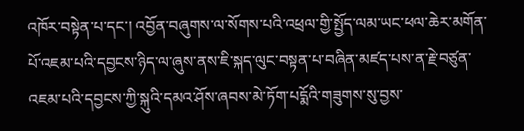འཁོར་བསྟེན་པ་དང་། འབྱོན་བཞུགས་ལ་སོགས་པའི་འཕྲལ་གྱི་སྤྱོད་ལམ་ཡང་ཕལ་ཆེར་མགོན་པོ་འཇམ་པའི་དབྱངས་ཉིད་ལ་ཞུས་ནས་ཇི་སྐད་ལུང་བསྟན་པ་བཞིན་མཛད་པས་ན་རྗེ་བཙུན་འཇམ་པའི་དབྱངས་ཀྱི་སྐུའི་དམའ་ཤོས་ཞབས་མེ་ཏོག་པདྨོའི་གཟུགས་སུ་བྱས་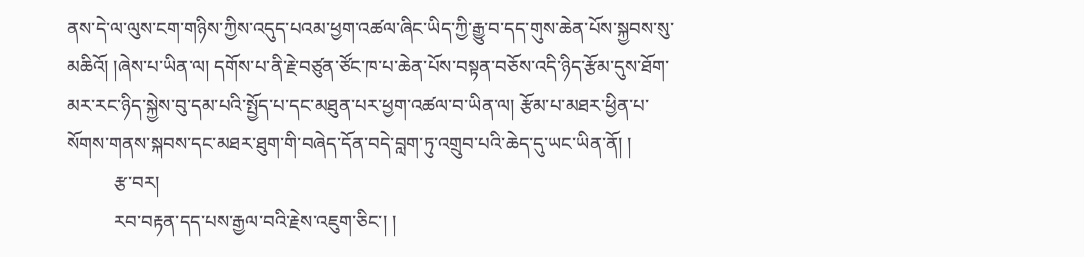ནས་དེ་ལ་ལུས་ངག་གཉིས་ཀྱིས་འདུད་པའམ་ཕྱག་འཚལ་ཞིང་ཡིད་ཀྱི་རྒྱུ་བ་དད་གུས་ཆེན་པོས་སྐྱབས་སུ་མཆིའོ། །ཞེས་པ་ཡིན་ལ། དགོས་པ་ནི་རྗེ་བཙུན་ཙོང་ཁ་པ་ཆེན་པོས་བསྟན་བཅོས་འདི་ཉིད་རྩོམ་དུས་ཐོག་མར་རང་ཉིད་སྐྱེས་བུ་དམ་པའི་སྤྱོད་པ་དང་མཐུན་པར་ཕྱག་འཚལ་བ་ཡིན་ལ། རྩོམ་པ་མཐར་ཕྱིན་པ་སོགས་གནས་སྐབས་དང་མཐར་ཐུག་གི་བཞེད་དོན་བདེ་བླག་ཏུ་འགྲུབ་པའི་ཆེད་དུ་ཡང་ཡིན་ནོ། །
          རྩ་བར།
          རབ་བརྟན་དད་པས་རྒྱལ་བའི་རྗེས་འཇུག་ཅིང་། །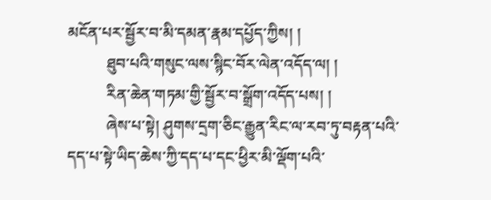མངོན་པར་སྦྱོར་བ་མི་དམན་རྣམ་དཔྱོད་ཀྱིས། །
          ཐུབ་པའི་གསུང་ལས་སྙིང་བོར་ལེན་འདོད་ལ། །
          རིན་ཆེན་གཏམ་གྱི་སྦྱོར་བ་སྒྲོག་འདོད་པས། །
          ཞེས་པ་སྟེ། ཤུགས་དྲག་ཅིང་རྒྱུན་རིང་ལ་རབ་ཏུ་བརྟན་པའི་དད་པ་སྟེ་ཡིད་ཆེས་ཀྱི་དད་པ་དང་ཕྱིར་མི་ལྡོག་པའི་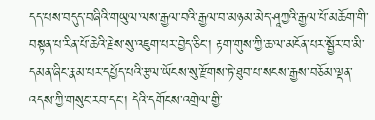དད་པས་བདུད་བཞིའི་གཡུལ་ལས་རྒྱལ་བའི་རྒྱལ་བ་མཉམ་མེད་ཤཱཀྱའི་རྒྱལ་པོ་མཆོག་གི་བསྟན་པ་རིན་པོ་ཆེའི་རྗེས་སུ་འཇུག་པར་བྱེད་ཅིང་། རྟག་གུས་ཀྱི་ཆ་ལ་མངོན་པར་སྦྱོར་བ་མི་དམན་ཞིང་རྣམ་པར་དཔྱོད་པའི་རྩལ་ཡོངས་སུ་རྫོགས་ཏེ་ཐུབ་པ་སངས་རྒྱས་བཅོམ་ལྡན་འདས་ཀྱི་གསུང་རབ་དང་། དེའི་དགོངས་འགྲེལ་གྱི་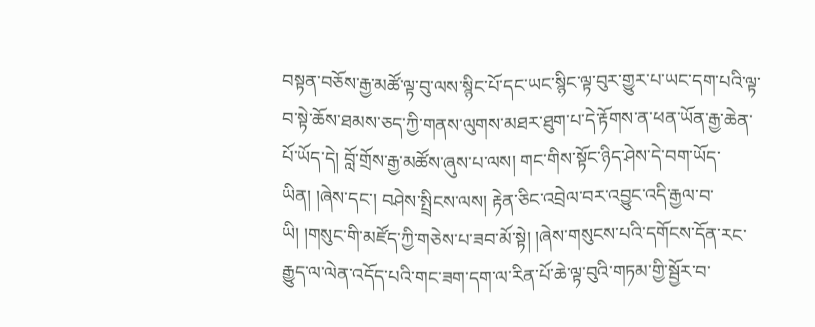བསྟན་བཅོས་རྒྱ་མཚོ་ལྟ་བུ་ལས་སྙིང་པོ་དང་ཡང་སྙིང་ལྟ་བུར་གྱུར་པ་ཡང་དག་པའི་ལྟ་བ་སྟེ་ཆོས་ཐམས་ཅད་ཀྱི་གནས་ལུགས་མཐར་ཐུག་པ་དེ་རྟོགས་ན་ཕན་ཡོན་རྒྱ་ཆེན་པོ་ཡོད་དེ། བློ་གྲོས་རྒྱ་མཚོས་ཞུས་པ་ལས། གང་གིས་སྟོང་ཉིད་ཤེས་དེ་བག་ཡོད་ཡིན། །ཞེས་དང་། བཤེས་སྤྲིངས་ལས། རྟེན་ཅིང་འབྲེལ་བར་འབྱུང་འདི་རྒྱལ་བ་ཡི། །གསུང་གི་མཛོད་ཀྱི་གཅེས་པ་ཟབ་མོ་སྟེ། །ཞེས་གསུངས་པའི་དགོངས་དོན་རང་རྒྱུད་ལ་ལེན་འདོད་པའི་གང་ཟག་དག་ལ་རིན་པོ་ཆེ་ལྟ་བུའི་གཏམ་གྱི་སྦྱོར་བ་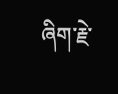ཞིག་རྗེ་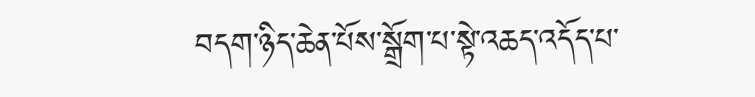བདག་ཉིད་ཆེན་པོས་སྒྲོག་པ་སྟེ་འཆད་འདོད་པ་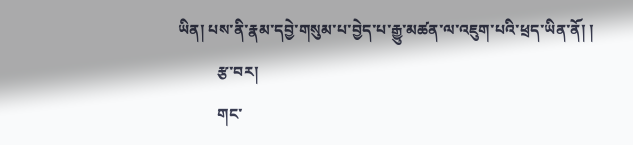ཡིན། པས་ནི་རྣམ་དབྱེ་གསུམ་པ་བྱེད་པ་རྒྱུ་མཚན་ལ་འཇུག་པའི་ཕྲད་ཡིན་ནོ། །
          རྩ་བར།
          གང་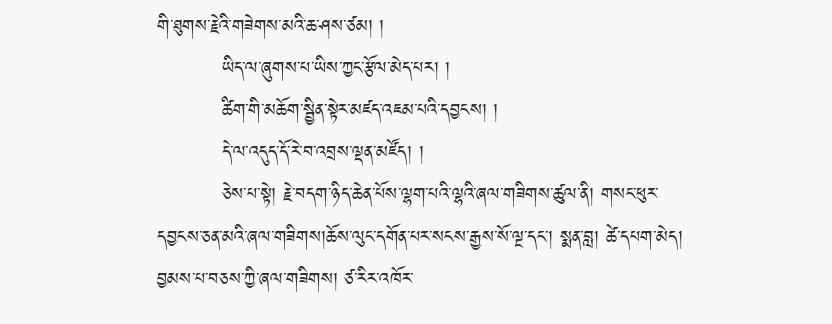གི་ཐུགས་རྗེའི་གཟེགས་མའི་ཆ་ཤས་ཙམ། །
          ཡིད་ལ་ཞུགས་པ་ཡིས་ཀྱང་རྩོལ་མེད་པར། །
          ཚིག་གི་མཆོག་སྦྱིན་སྟེར་མཛད་འཇམ་པའི་དབྱངས། །
          དེ་ལ་འདུད་དོ་རེ་བ་འབྲས་ལྡན་མཛོད། །
          ཅེས་པ་སྟེ། རྗེ་བདག་ཉིད་ཆེན་པོས་ལྷག་པའི་ལྷའི་ཞལ་གཟིགས་ཚུལ་ནི། གསང་ཕུར་དབྱངས་ཅན་མའི་ཞལ་གཟིགས།ཆོས་ལུང་དགོན་པར་སངས་རྒྱས་སོ་ལྔ་དང་། སྨན་བླ། ཚེ་དཔག་མེད། བྱམས་པ་བཅས་ཀྱི་ཞལ་གཟིགས། ཙ་རིར་འཁོར་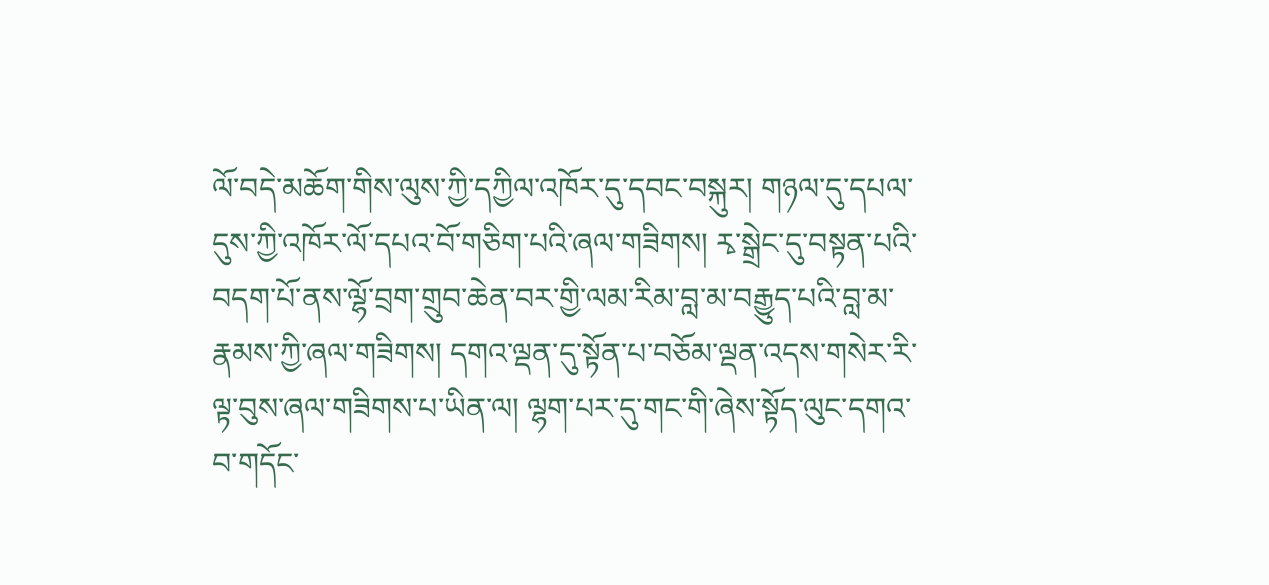ལོ་བདེ་མཆོག་གིས་ལུས་ཀྱི་དཀྱིལ་འཁོར་དུ་དབང་བསྐུར། གཉལ་དུ་དཔལ་དུས་ཀྱི་འཁོར་ལོ་དཔའ་བོ་གཅིག་པའི་ཞལ་གཟིགས། རྭ་སྒྲེང་དུ་བསྟན་པའི་བདག་པོ་ནས་ལྷོ་བྲག་གྲུབ་ཆེན་བར་གྱི་ལམ་རིམ་བླ་མ་བརྒྱུད་པའི་བླ་མ་རྣམས་ཀྱི་ཞལ་གཟིགས། དགའ་ལྡན་དུ་སྟོན་པ་བཅོམ་ལྡན་འདས་གསེར་རི་ལྟ་བུས་ཞལ་གཟིགས་པ་ཡིན་ལ། ལྷག་པར་དུ་གང་གི་ཞེས་སྟོད་ལུང་དགའ་བ་གདོང་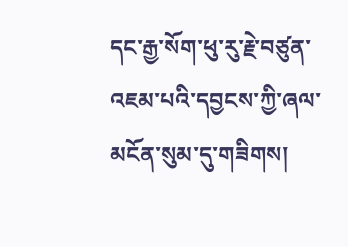དང་རྒྱ་སོག་ཕུ་རུ་རྗེ་བཙུན་འཇམ་པའི་དབྱངས་ཀྱི་ཞལ་མངོན་སུམ་དུ་གཟིགས།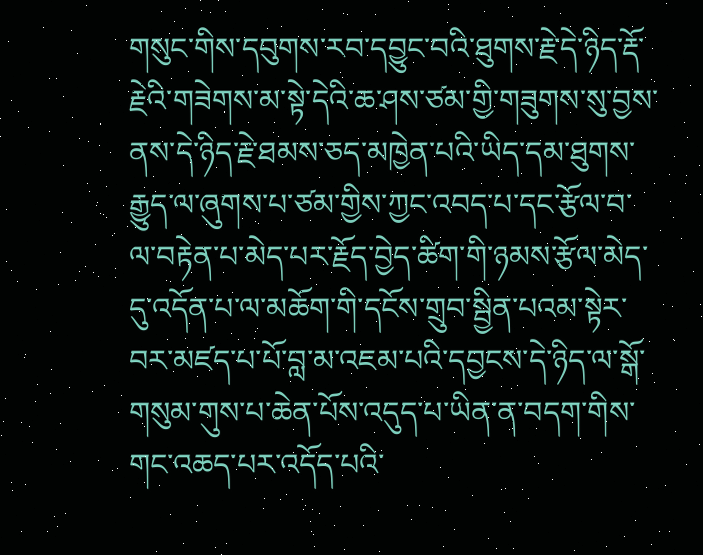གསུང་གིས་དབུགས་རབ་དབྱུང་བའི་ཐུགས་རྗེ་དེ་ཉིད་རྡོ་རྗེའི་གཟེགས་མ་སྟེ་དེའི་ཆ་ཤས་ཙམ་གྱི་གཟུགས་སུ་བྱས་ནས་དེ་ཉིད་རྗེ་ཐམས་ཅད་མཁྱེན་པའི་ཡིད་དམ་ཐུགས་རྒྱུད་ལ་ཞུགས་པ་ཙམ་གྱིས་ཀྱང་འབད་པ་དང་རྩོལ་བ་ལ་བརྟེན་པ་མེད་པར་རྗོད་བྱེད་ཚིག་གི་ཉམས་རྩོལ་མེད་དུ་འདོན་པ་ལ་མཆོག་གི་དངོས་གྲུབ་སྦྱིན་པའམ་སྟེར་བར་མཛད་པ་པོ་བླ་མ་འཇམ་པའི་དབྱངས་དེ་ཉིད་ལ་སྒོ་གསུམ་གུས་པ་ཆེན་པོས་འདུད་པ་ཡིན་ན་བདག་གིས་གང་འཆད་པར་འདོད་པའི་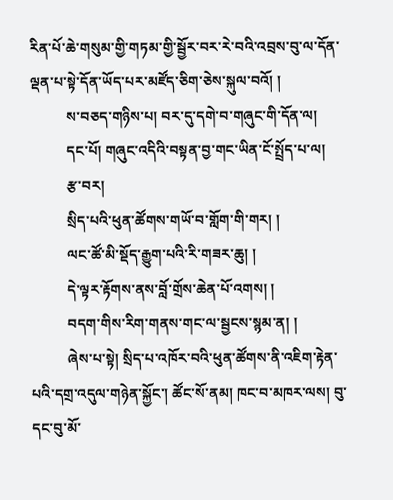རིན་པོ་ཆེ་གསུམ་གྱི་གཏམ་གྱི་སྦྱོར་བར་རེ་བའི་འབྲས་བུ་ལ་དོན་ལྡན་པ་སྟེ་དོན་ཡོད་པར་མཛོད་ཅིག་ཅེས་སྐུལ་བའོ། །
          ས་བཅད་གཉིས་པ། བར་དུ་དགེ་བ་གཞུང་གི་དོན་ལ།
          དང་པོ། གཞུང་འདིའི་བསྟན་བྱ་གང་ཡིན་ངོ་སྤྲོད་པ་ལ།
          རྩ་བར།
          སྲིད་པའི་ཕུན་ཚོགས་གཡོ་བ་གློག་གི་གར། །
          ལང་ཚོ་མི་སྡོད་རྒྱུག་པའི་རི་གཟར་ཆུ། །
          དེ་ལྟར་རྟོགས་ནས་བློ་གྲོས་ཆེན་པོ་འགས། །
          བདག་གིས་རིག་གནས་གང་ལ་སྦྱངས་སྙམ་ན། །
          ཞེས་པ་སྟེ། སྲིད་པ་འཁོར་བའི་ཕུན་ཚོགས་ནི་འཇིག་རྟེན་པའི་དགྲ་འདུལ་གཉེན་སྐྱོང་། ཚོང་སོ་ནམ། ཁང་བ་མཁར་ལས། བུ་དང་བུ་མོ་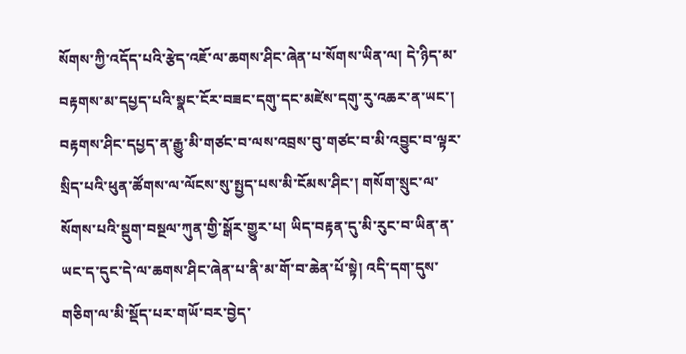སོགས་ཀྱི་འདོད་པའི་རྩེད་འཇོ་ལ་ཆགས་ཤིང་ཞེན་པ་སོགས་ཡིན་ལ། དེ་ཉིད་མ་བརྟགས་མ་དཔྱད་པའི་སྣང་ངོར་བཟང་དགུ་དང་མཛེས་དགུ་རུ་འཆར་ན་ཡང་། བརྟགས་ཤིང་དཔྱད་ན་རྒྱུ་མི་གཙང་བ་ལས་འབྲས་བུ་གཙང་བ་མི་འབྱུང་བ་ལྟར་སྲིད་པའི་ཕུན་ཚོགས་ལ་ལོངས་སུ་སྤྱད་པས་མི་ངོམས་ཤིང་། གསོག་སྲུང་ལ་སོགས་པའི་སྡུག་བསྔལ་ཀུན་གྱི་སྒོར་གྱུར་པ། ཡིད་བརྟན་དུ་མི་རུང་བ་ཡིན་ན་ཡང་ད་དུང་དེ་ལ་ཆགས་ཤིང་ཞེན་པ་ནི་མ་གོ་བ་ཆེན་པོ་སྟེ། འདི་དག་དུས་གཅིག་ལ་མི་སྡོད་པར་གཡོ་བར་བྱེད་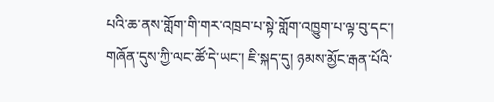པའི་ཆ་ནས་གློག་གི་གར་འཁྲབ་པ་སྟེ་གློག་འཁྱུག་པ་ལྟ་བུ་དང་། གཞོན་དུས་ཀྱི་ལང་ཚོ་དེ་ཡང་། ཇི་སྐད་དུ། ཉམས་མྱོང་རྒན་པོའི་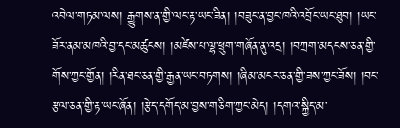འབེལ་གཏམ་ལས། རྒྱུགས་ན་གྱི་ལང་རྟ་ཡང་ཟིན། །བཟུང་ན་བྱང་ཁའི་འབྲོང་ཡང་ཐུབ། །ཡང་ཟོར་ནམ་མཁའི་བྱ་དང་མཚུངས། །མཛེས་པ་ལྷ་ཕྲུག་གཞོན་ནུ་འདྲ། །བཀྲག་མདངས་ཅན་གྱི་གོས་ཀྱང་གྱོན། །རིན་ཐང་ཅན་གྱི་རྒྱན་ཡང་བཏགས། །ཞིམ་མངར་ཅན་གྱི་ཟས་ཀྱང་ཟོས། །བང་རྩལ་ཅན་གྱི་རྟ་ཡང་ཞོན། །རྩེད་དགོད་མ་བྱས་གཅིག་ཀྱང་མེད། །དགའ་སྐྱིད་མ་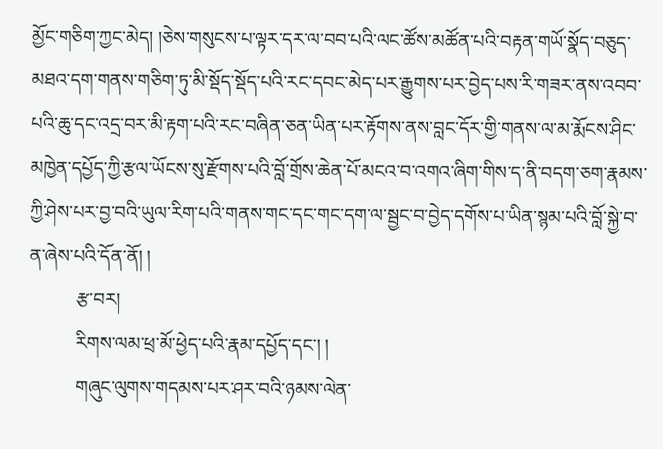མྱོང་གཅིག་ཀྱང་མེད། །ཅེས་གསུངས་པ་ལྟར་དར་ལ་བབ་པའི་ལང་ཚོས་མཚོན་པའི་བརྟན་གཡོ་སྣོད་བཅུད་མཐའ་དག་གནས་གཅིག་ཏུ་མི་སྡོད་སྡོད་པའི་རང་དབང་མེད་པར་རྒྱུགས་པར་བྱེད་པས་རི་གཟར་ནས་འབབ་པའི་ཆུ་དང་འདྲ་བར་མི་རྟག་པའི་རང་བཞིན་ཅན་ཡིན་པར་རྟོགས་ནས་བླང་དོར་གྱི་གནས་ལ་མ་རྨོངས་ཤིང་མཁྱེན་དཔྱོད་ཀྱི་རྩལ་ཡོངས་སུ་རྫོགས་པའི་བློ་གྲོས་ཆེན་པོ་མངའ་བ་འགའ་ཞིག་གིས་ད་ནི་བདག་ཅག་རྣམས་ཀྱི་ཤེས་པར་བྱ་བའི་ཡུལ་རིག་པའི་གནས་གང་དང་གང་དག་ལ་སྦྱང་བ་བྱེད་དགོས་པ་ཡིན་སྙམ་པའི་བློ་སྐྱེ་བ་ན་ཞེས་པའི་དོན་ནོ། །
          རྩ་བར།
          རིགས་ལམ་ཕྲ་མོ་ཕྱེད་པའི་རྣམ་དཔྱོད་དང་། །
          གཞུང་ལུགས་གདམས་པར་ཤར་བའི་ཉམས་ལེན་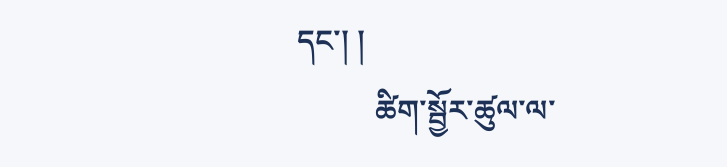དང་། །
          ཚིག་སྦྱོར་ཚུལ་ལ་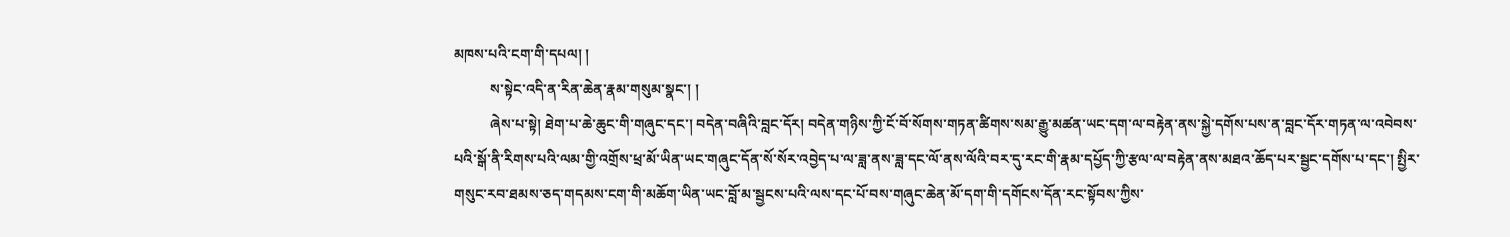མཁས་པའི་ངག་གི་དཔལ། །
          ས་སྟེང་འདི་ན་རིན་ཆེན་རྣམ་གསུམ་སྣང་། །
          ཞེས་པ་སྟེ། ཐེག་པ་ཆེ་ཆུང་གི་གཞུང་དང་། བདེན་བཞིའི་བླང་དོར། བདེན་གཉིས་ཀྱི་ངོ་བོ་སོགས་གཏན་ཚིགས་སམ་རྒྱུ་མཚན་ཡང་དག་ལ་བརྟེན་ནས་སྐྱེ་དགོས་པས་ན་བླང་དོར་གཏན་ལ་འབེབས་པའི་སྒོ་ནི་རིགས་པའི་ལམ་གྱི་འགྲོས་ཕྲ་མོ་ཡིན་ཡང་གཞུང་དོན་སོ་སོར་འབྱེད་པ་ལ་ཟླ་ནས་ཟླ་དང་ལོ་ནས་ལོའི་བར་དུ་རང་གི་རྣམ་དཔྱོད་ཀྱི་རྩལ་ལ་བརྟེན་ནས་མཐའ་ཆོད་པར་སྦྱང་དགོས་པ་དང་། སྤྱིར་གསུང་རབ་ཐམས་ཅད་གདམས་ངག་གི་མཆོག་ཡིན་ཡང་བློ་མ་སྦྱངས་པའི་ལས་དང་པོ་བས་གཞུང་ཆེན་མོ་དག་གི་དགོངས་དོན་རང་སྟོབས་ཀྱིས་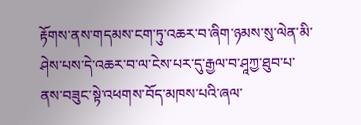རྟོགས་ནས་གདམས་ངག་ཏུ་འཆར་བ་ཞིག་ཉམས་སུ་ལེན་མི་ཤེས་པས་དེ་འཆར་བ་ལ་ངེས་པར་དུ་རྒྱལ་བ་ཤཱཀྱ་ཐུབ་པ་ནས་བཟུང་སྟེ་འཕགས་བོད་མཁས་པའི་ཞལ་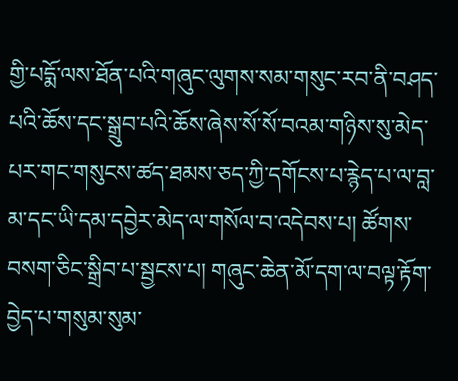གྱི་པདྨོ་ལས་ཐོན་པའི་གཞུང་ལུགས་སམ་གསུང་རབ་ནི་བཤད་པའི་ཆོས་དང་སྒྲུབ་པའི་ཆོས་ཞེས་སོ་སོ་བའམ་གཉིས་སུ་མེད་པར་གང་གསུངས་ཚད་ཐམས་ཅད་ཀྱི་དགོངས་པ་རྙེད་པ་ལ་བླ་མ་དང་ཡི་དམ་དབྱེར་མེད་ལ་གསོལ་བ་འདེབས་པ། ཚོགས་བསག་ཅིང་སྒྲིབ་པ་སྦྱངས་པ། གཞུང་ཆེན་མོ་དག་ལ་བལྟ་རྟོག་བྱེད་པ་གསུམ་སུམ་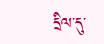དྲིལ་དུ་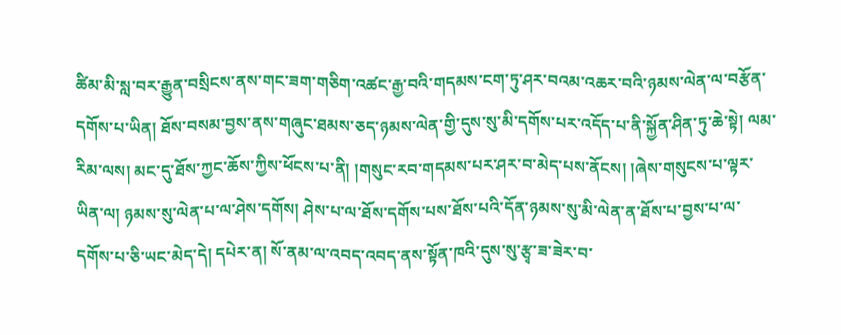ཚིམ་མི་སླ་བར་རྒྱུན་བསྲིངས་ནས་གང་ཟག་གཅིག་འཚང་རྒྱ་བའི་གདམས་ངག་ཏུ་ཤར་བའམ་འཆར་བའི་ཉམས་ལེན་ལ་བརྩོན་དགོས་པ་ཡིན། ཐོས་བསམ་བྱས་ནས་གཞུང་ཐམས་ཅད་ཉམས་ལེན་གྱི་དུས་སུ་མི་དགོས་པར་འདོད་པ་ནི་སྐྱོན་ཤིན་ཏུ་ཆེ་སྟེ། ལམ་རིམ་ལས། མང་དུ་ཐོས་ཀྱང་ཆོས་ཀྱིས་ཕོངས་པ་ནི། །གསུང་རབ་གདམས་པར་ཤར་བ་མེད་པས་ནོངས། །ཞེས་གསུངས་པ་ལྟར་ཡིན་ལ། ཉམས་སུ་ལེན་པ་ལ་ཤེས་དགོས། ཤེས་པ་ལ་ཐོས་དགོས་པས་ཐོས་པའི་དོན་ཉམས་སུ་མི་ལེན་ན་ཐོས་པ་བྱས་པ་ལ་དགོས་པ་ཅི་ཡང་མེད་དེ། དཔེར་ན། སོ་ནམ་ལ་འབད་འབད་ནས་སྟོན་ཁའི་དུས་སུ་རྩྭ་ཟ་ཟེར་བ་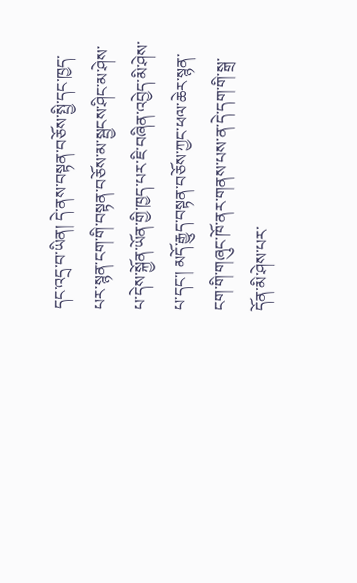དང་འདྲ་བ་ཡིན། དེ་ནས་བསྟན་བཅོས་སྤྱི་དང་ཁྱད་པར་སྙན་ངག་གི་བསྟན་བཅོས་མ་སྦྱངས་ཤིང་མ་ཤེས་པ་དེས་སྐྱོན་ཡོན་གྱི་ཁྱད་པར་ཇི་བཞིན་འབྱེད་མི་ཤེས་པ་དང་། མདོ་རྒྱུད་བསྟན་བཅོས་ཀྱང་ཕལ་ཆེར་སྙན་ངག་གི་གཞུང་ཁོ་ནར་གནས་པས་ན་དེ་དག་གི་སྒྲ་དོན་མི་ཤེས་པར་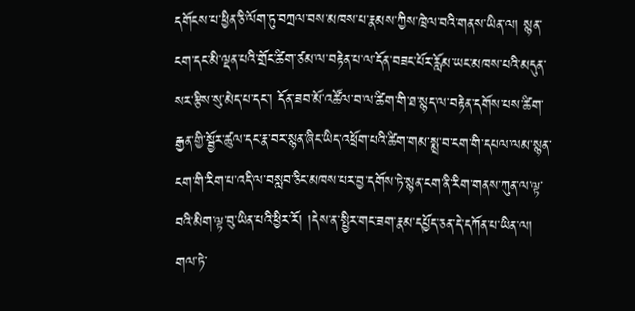དགོངས་པ་ཕྱིན་ཅི་ལོག་ཏུ་བཀྲལ་བས་མཁས་པ་རྣམས་ཀྱིས་ཁྲེལ་བའི་གནས་ཡིན་ལ། སྙན་ངག་དང་མི་ལྡན་པའི་གྲོང་ཚིག་ཙམ་ལ་བརྟེན་པ་ལ་དོན་བཟང་པོར་རློམ་ཡང་མཁས་པའི་མདུན་སར་རྩིས་སུ་མེད་པ་དང་། དོན་ཟབ་མོ་འཚོལ་བ་ལ་ཚིག་གི་ཐ་སྙད་ལ་བརྟེན་དགོས་པས་ཚིག་རྒྱན་གྱི་སྦྱོར་ཚུལ་དང་རྣ་བར་སྙན་ཞིང་ཡིད་འཕྲོག་པའི་ཚིག་གམ་སྨྲ་བ་ངག་གི་དཔལ་ལམ་སྙན་ངག་གི་རིག་པ་འདི་ལ་བསླབ་ཅིང་མཁས་པར་བྱ་དགོས་ཏེ་སྙན་ངག་ནི་རིག་གནས་ཀུན་ལ་ལྟ་བའི་མིག་ལྟ་བུ་ཡིན་པའི་ཕྱིར་རོ། །དེས་ན་སྤྱིར་གང་ཟག་རྣམ་དཔྱོད་ཅན་དེ་དཀོན་པ་ཡིན་ལ། གལ་ཏེ་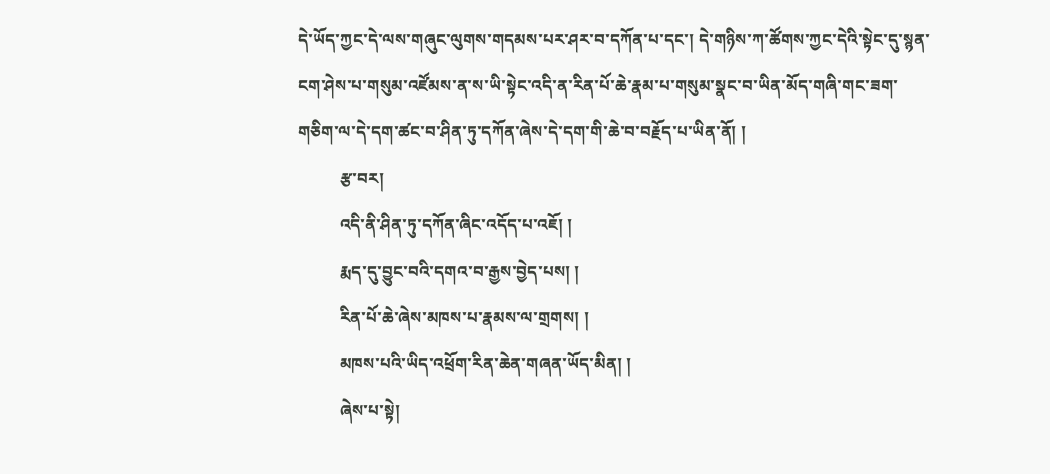དེ་ཡོད་ཀྱང་དེ་ལས་གཞུང་ལུགས་གདམས་པར་ཤར་བ་དཀོན་པ་དང་། དེ་གཉིས་ཀ་ཚོགས་ཀྱང་དེའི་སྟེང་དུ་སྙན་ངག་ཤེས་པ་གསུམ་འཛོམས་ན་ས་ཡི་སྟེང་འདི་ན་རིན་པོ་ཆེ་རྣམ་པ་གསུམ་སྣང་བ་ཡིན་མོད་གཞི་གང་ཟག་གཅིག་ལ་དེ་དག་ཚང་བ་ཤིན་ཏུ་དཀོན་ཞེས་དེ་དག་གི་ཆེ་བ་བརྗོད་པ་ཡིན་ནོ། །
          རྩ་བར།
          འདི་ནི་ཤིན་ཏུ་དཀོན་ཞིང་འདོད་པ་འཇོ། །
          རྨད་དུ་བྱུང་བའི་དགའ་བ་རྒྱས་བྱེད་པས། །
          རིན་པོ་ཆེ་ཞེས་མཁས་པ་རྣམས་ལ་གྲགས། །
          མཁས་པའི་ཡིད་འཕྲོག་རིན་ཆེན་གཞན་ཡོད་མིན། །
          ཞེས་པ་སྟེ།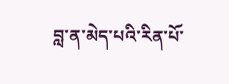བླ་ན་མེད་པའི་རིན་པོ་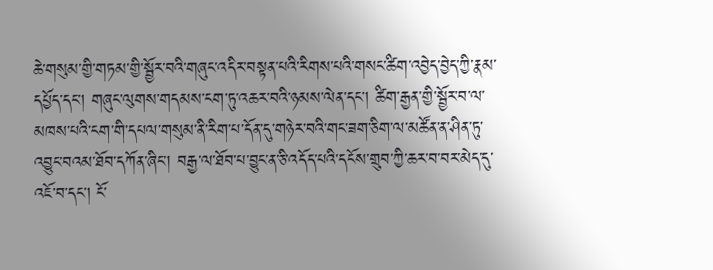ཆེ་གསུམ་གྱི་གཏམ་གྱི་སྦྱོར་བའི་གཞུང་འདིར་བསྟན་པའི་རིགས་པའི་གསང་ཚིག་འབྱེད་བྱེད་ཀྱི་རྣམ་དཔྱོད་དང་། གཞུང་ལུགས་གདམས་ངག་ཏུ་འཆར་བའི་ཉམས་ལེན་དང་། ཚིག་རྒྱན་གྱི་སྦྱོར་བ་ལ་མཁས་པའི་ངག་གི་དཔལ་གསུམ་ནི་རིག་པ་དོན་དུ་གཉེར་བའི་གང་ཟག་ཅིག་ལ་མཚོན་ན་ཤིན་ཏུ་འབྱུང་བའམ་ཐོབ་དཀོན་ཞིང་། བརྒྱ་ལ་ཐོབ་པ་བྱུང་ན་ཅི་འདོད་པའི་དངོས་གྲུབ་ཀྱི་ཆར་བ་བར་མེད་དུ་འཇོ་བ་དང་། ངོ་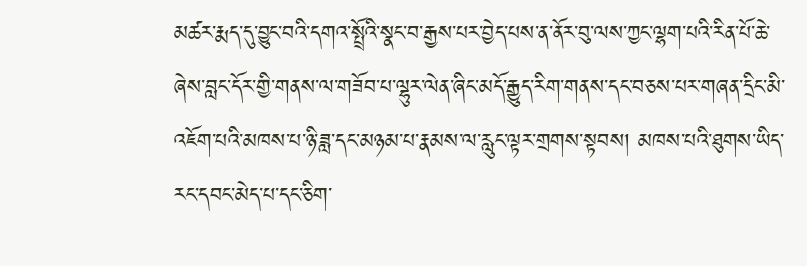མཚར་རྨད་དུ་བྱུང་བའི་དགའ་སྤྲོའི་སྣང་བ་རྒྱས་པར་བྱེད་པས་ན་ནོར་བུ་ལས་ཀྱང་ལྷག་པའི་རིན་པོ་ཆེ་ཞེས་བླང་དོར་གྱི་གནས་ལ་གཟོབ་པ་ལྷུར་ལེན་ཞིང་མདོ་རྒྱུད་རིག་གནས་དང་བཅས་པར་གཞན་དྲིང་མི་འཇོག་པའི་མཁས་པ་ཉི་ཟླ་དང་མཉམ་པ་རྣམས་ལ་རླུང་ལྟར་གྲགས་སྟབས། མཁས་པའི་ཐུགས་ཡིད་རང་དབང་མེད་པ་དང་ཅིག་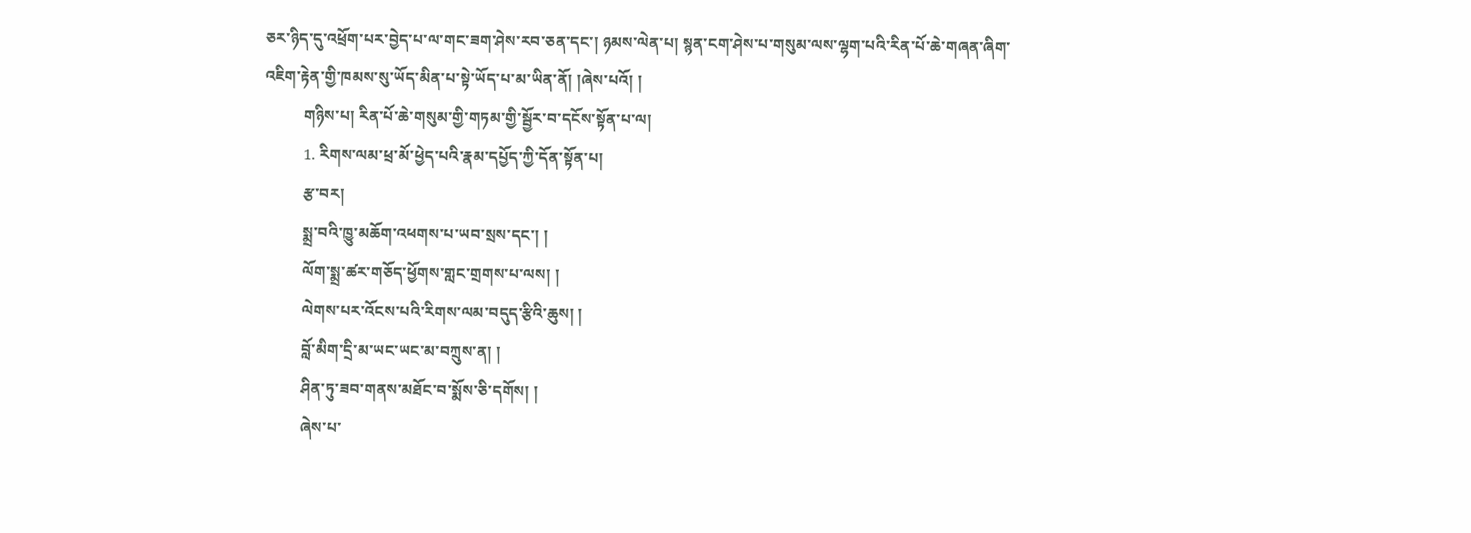ཅར་ཉིད་དུ་འཕྲོག་པར་བྱེད་པ་ལ་གང་ཟག་ཤེས་རབ་ཅན་དང་། ཉམས་ལེན་པ། སྙན་ངག་ཤེས་པ་གསུམ་ལས་ལྷག་པའི་རིན་པོ་ཆེ་གཞན་ཞིག་འཇིག་རྟེན་གྱི་ཁམས་སུ་ཡོད་མིན་པ་སྟེ་ཡོད་པ་མ་ཡིན་ནོ། །ཞེས་པའོ། །
          གཉིས་པ། རིན་པོ་ཆེ་གསུམ་གྱི་གཏམ་གྱི་སྦྱོར་བ་དངོས་སྟོན་པ་ལ།
          1. རིགས་ལམ་ཕྲ་མོ་ཕྱེད་པའི་རྣམ་དཔྱོད་ཀྱི་དོན་སྟོན་པ།
          རྩ་བར།
          སྨྲ་བའི་ཁྱུ་མཆོག་འཕགས་པ་ཡབ་སྲས་དང་། །
          ལོག་སྨྲ་ཚར་གཅོད་ཕྱོགས་གླང་གྲགས་པ་ལས། །
          ལེགས་པར་འོངས་པའི་རིགས་ལམ་བདུད་རྩིའི་ཆུས། །
          བློ་མིག་དྲི་མ་ཡང་ཡང་མ་བཀྲུས་ན། །
          ཤིན་ཏུ་ཟབ་གནས་མཐོང་བ་སྨོས་ཅི་དགོས། །
          ཞེས་པ་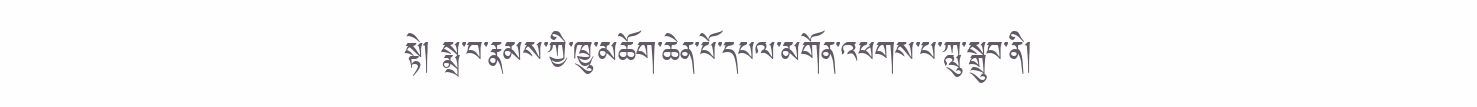སྟེ། སྨྲ་བ་རྣམས་ཀྱི་ཁྱུ་མཆོག་ཆེན་པོ་དཔལ་མགོན་འཕགས་པ་ཀླུ་སྒྲུབ་ནི།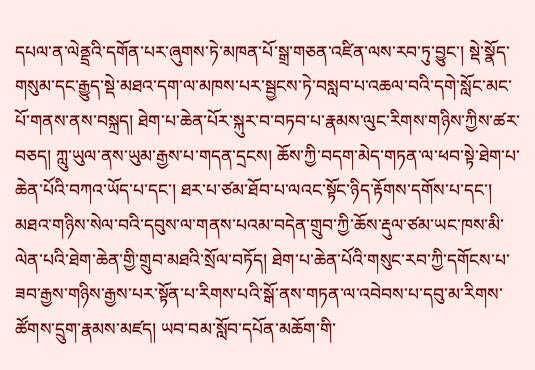དཔལ་ན་ལེནྡྲའི་དགོན་པར་ཞུགས་ཏེ་མཁན་པོ་སྒྲ་གཅན་འཛིན་ལས་རབ་ཏུ་བྱུང་། སྡེ་སྣོད་གསུམ་དང་རྒྱུད་སྡེ་མཐའ་དག་ལ་མཁས་པར་སྦྱངས་ཏེ་བསླབ་པ་འཆལ་བའི་དགེ་སློང་མང་པོ་གནས་ནས་བསྐྲད། ཐེག་པ་ཆེན་པོར་སྐུར་བ་བཏབ་པ་རྣམས་ལུང་རིགས་གཉིས་ཀྱིས་ཚར་བཅད། ཀླུ་ཡུལ་ནས་ཡུམ་རྒྱས་པ་གདན་དྲངས། ཆོས་ཀྱི་བདག་མེད་གཏན་ལ་ཕབ་སྟེ་ཐེག་པ་ཆེན་པོའི་བཀའ་ཡོད་པ་དང་། ཐར་པ་ཙམ་ཐོབ་པ་ལའང་སྟོང་ཉིད་རྟོགས་དགོས་པ་དང་། མཐའ་གཉིས་སེལ་བའི་དབུས་ལ་གནས་པའམ་བདེན་གྲུབ་ཀྱི་ཆོས་རྡུལ་ཙམ་ཡང་ཁས་མི་ལེན་པའི་ཐེག་ཆེན་གྱི་གྲུབ་མཐའི་སྲོལ་བཏོད། ཐེག་པ་ཆེན་པོའི་གསུང་རབ་ཀྱི་དགོངས་པ་ཟབ་རྒྱས་གཉིས་རྒྱས་པར་སྟོན་པ་རིགས་པའི་སྒོ་ནས་གཏན་ལ་འབེབས་པ་དབུ་མ་རིགས་ཚོགས་དྲུག་རྣམས་མཛད། ཡབ་བམ་སློབ་དཔོན་མཆོག་གི་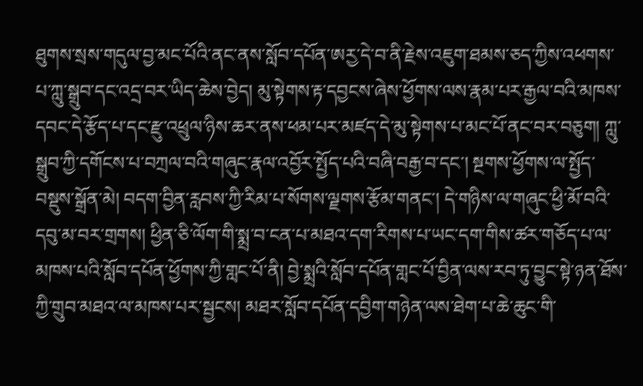ཐུགས་སྲས་གདུལ་བྱ་མང་པོའི་ནང་ནས་སློབ་དཔོན་ཨརྱ་དེ་བ་ནི་རྗེས་འཇུག་ཐམས་ཅད་ཀྱིས་འཕགས་པ་ཀླུ་སྒྲུབ་དང་འདྲ་བར་ཡིད་ཆེས་བྱེད། མུ་སྟེགས་རྟ་དབྱངས་ཞེས་ཕྱོགས་ལས་རྣམ་པར་རྒྱལ་བའི་མཁས་དབང་དེ་རྩོད་པ་དང་རྫུ་འཕྲུལ་ཉིས་ཆར་ནས་ཕམ་པར་མཛད་དེ་མུ་སྟེགས་པ་མང་པོ་ནང་བར་བཅུག། ཀླུ་སྒྲུབ་ཀྱི་དགོངས་པ་བཀྲལ་བའི་གཞུང་རྣལ་འབྱོར་སྤྱོད་པའི་བཞི་བརྒྱ་བ་དང་། སྔགས་ཕྱོགས་ལ་སྤྱོད་བསྡུས་སྒྲོན་མེ། བདག་བྱིན་རླབས་ཀྱི་རིམ་པ་སོགས་ལྗགས་རྩོམ་གནང་། དེ་གཉིས་ལ་གཞུང་ཕྱི་མོ་བའི་དབུ་མ་བར་གྲགས། ཕྱིན་ཅི་ལོག་གི་སྨྲ་བ་ངན་པ་མཐའ་དག་རིགས་པ་ཡང་དག་གིས་ཚར་གཅོད་པ་ལ་མཁས་པའི་སློབ་དཔོན་ཕྱོགས་ཀྱི་གླང་པོ་ནི། བྱེ་སྨྲའི་སློབ་དཔོན་གླང་པོ་བྱིན་ལས་རབ་ཏུ་བྱུང་སྟེ་ཉན་ཐོས་ཀྱི་གྲུབ་མཐའ་ལ་མཁས་པར་སྦྱངས། མཐར་སློབ་དཔོན་དབྱིག་གཉེན་ལས་ཐེག་པ་ཆེ་ཆུང་གི་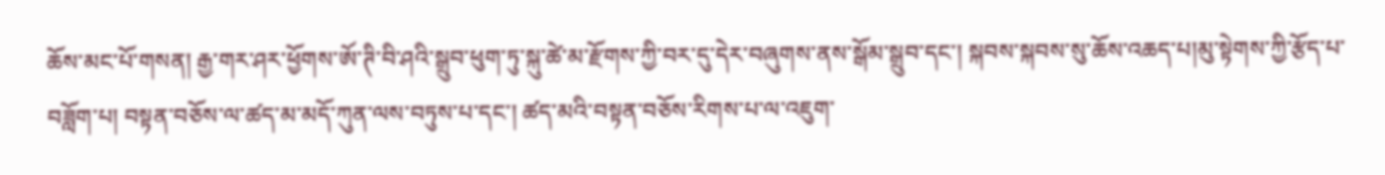ཆོས་མང་པོ་གསན། རྒྱ་གར་ཤར་ཕྱོགས་ཨོ་ཊི་བི་ཤའི་སྒྲུབ་ཕུག་ཏུ་སྐུ་ཚེ་མ་རྫོགས་ཀྱི་བར་དུ་དེར་བཞུགས་ནས་སྒོམ་སྒྲུབ་དང་། སྐབས་སྐབས་སུ་ཆོས་འཆད་པ།མུ་སྟེགས་ཀྱི་རྩོད་པ་བཟློག་པ། བསྟན་བཅོས་ལ་ཚད་མ་མདོ་ཀུན་ལས་བཏུས་པ་དང་། ཚད་མའི་བསྟན་བཅོས་རིགས་པ་ལ་འཇུག་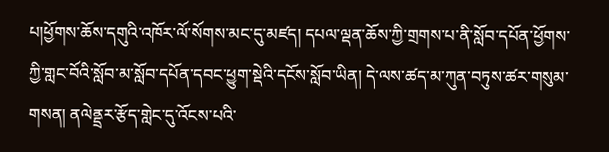པ།ཕྱོགས་ཆོས་དགུའི་འཁོར་ལོ་སོགས་མང་དུ་མཛད། དཔལ་ལྡན་ཆོས་ཀྱི་གྲགས་པ་ནི་སློབ་དཔོན་ཕྱོགས་ཀྱི་གླང་བོའི་སློབ་མ་སློབ་དཔོན་དབང་ཕྱུག་སྡེའི་དངོས་སློབ་ཡིན། དེ་ལས་ཚད་མ་ཀུན་བཏུས་ཚར་གསུམ་གསན། ནལེནྡྲར་རྩོད་གླེང་དུ་འོངས་པའི་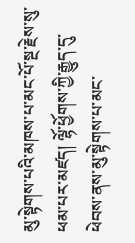མུ་སྟེགས་པའི་མཁས་པ་མང་པོ་སྔ་རྗེས་སུ་ཕམ་པར་མཛད། ལྷོ་ཕྱོགས་ཀྱི་རྒྱུད་དུ་ཕེབས་ནས་མུ་སྟེགས་པ་མང་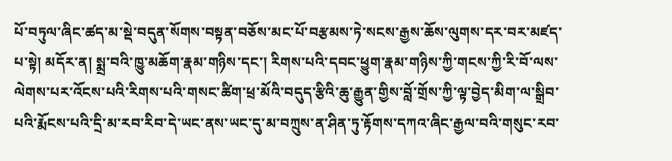པོ་བཏུལ་ཞིང་ཚད་མ་སྡེ་བདུན་སོགས་བསྟན་བཅོས་མང་པོ་བརྩམས་ཏེ་སངས་རྒྱས་ཆོས་ལུགས་དར་བར་མཛད་པ་སྟེ། མདོར་ན། སྨྲ་བའི་ཁྱུ་མཆོག་རྣམ་གཉིས་དང་། རིགས་པའི་དབང་ཕྱུག་རྣམ་གཉིས་ཀྱི་གངས་ཀྱི་རི་བོ་ལས་ལེགས་པར་འོངས་པའི་རིགས་པའི་གསང་ཚིག་ཕྲ་མོའི་བདུད་རྩིའི་ཆུ་རྒྱུན་གྱིས་བློ་གྲོས་ཀྱི་ལྟ་བྱེད་མིག་ལ་སྒྲིབ་པའི་རྨོངས་པའི་དྲི་མ་རབ་རིབ་དེ་ཡང་ནས་ཡང་དུ་མ་བཀྲུས་ན་ཤིན་ཏུ་རྟོགས་དཀའ་ཞིང་རྒྱལ་བའི་གསུང་རབ་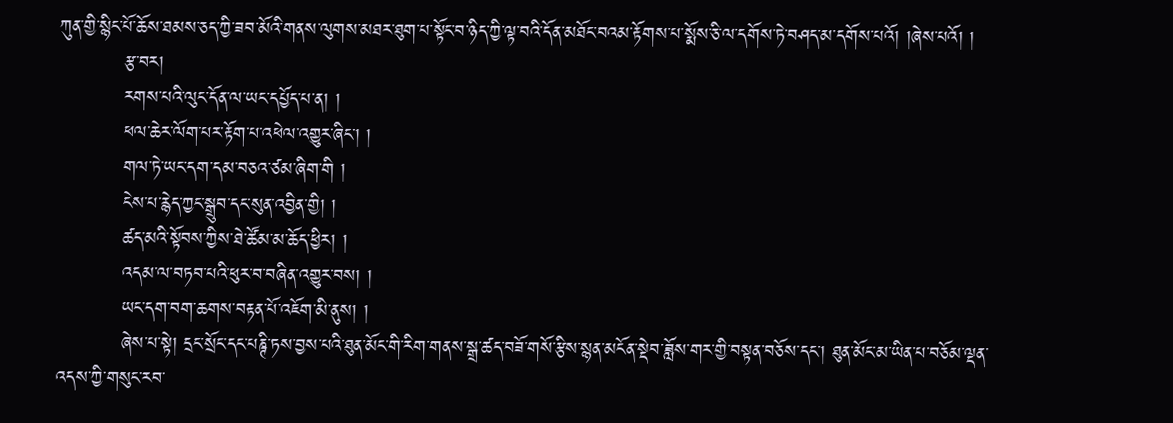ཀུན་གྱི་སྙིང་པོ་ཆོས་ཐམས་ཅད་ཀྱི་ཟབ་མོའི་གནས་ལུགས་མཐར་ཐུག་པ་སྟོང་བ་ཉིད་ཀྱི་ལྟ་བའི་དོན་མཐོང་བའམ་རྟོགས་པ་སྨོས་ཅི་ལ་དགོས་ཏེ་བཤད་མ་དགོས་པའོ། །ཞེས་པའོ། །
          རྩ་བར།
          རགས་པའི་ལུང་དོན་ལ་ཡང་དཔྱོད་པ་ན། །
          ཕལ་ཆེར་ལོག་པར་རྟོག་པ་འཕེལ་འགྱུར་ཞིང་། །
          གལ་ཏེ་ཡང་དག་དམ་བཅའ་ཙམ་ཞིག་གི །
          ངེས་པ་རྙེད་ཀྱང་སྒྲུབ་དང་སུན་འབྱིན་གྱི། །
          ཚད་མའི་སྟོབས་ཀྱིས་ཐེ་ཚོམ་མ་ཆོད་ཕྱིར། །
          འདམ་ལ་བཏབ་པའི་ཕུར་བ་བཞིན་འགྱུར་བས། །
          ཡང་དག་བག་ཆགས་བརྟན་པོ་འཇོག་མི་ནུས། །
          ཞེས་པ་སྟེ། དྲང་སྲོང་དང་པཎྚི་ཏས་བྱས་པའི་ཐུན་མོང་གི་རིག་གནས་སྒྲ་ཚད་བཟོ་གསོ་རྩིས་སྙན་མངོན་སྡེབ་ཟློས་གར་གྱི་བསྟན་བཅོས་དང་། ཐུན་མོང་མ་ཡིན་པ་བཅོམ་ལྡན་འདས་ཀྱི་གསུང་རབ་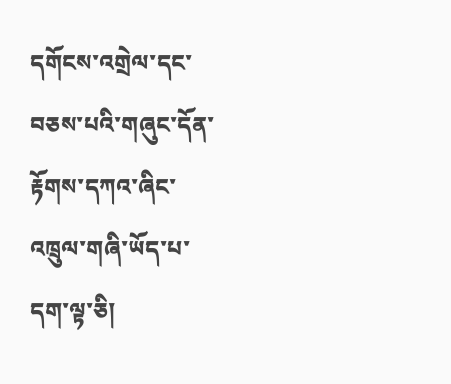དགོངས་འགྲེལ་དང་བཅས་པའི་གཞུང་དོན་རྟོགས་དཀའ་ཞིང་འཁྲུལ་གཞི་ཡོད་པ་དག་ལྟ་ཅི།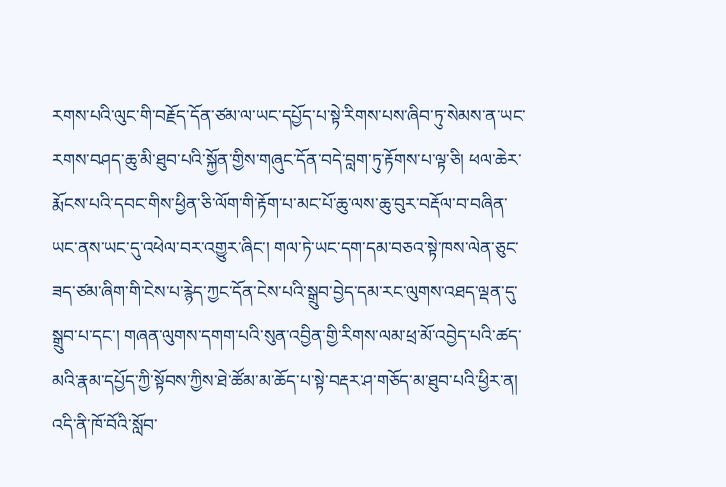རགས་པའི་ལུང་གི་བརྗོད་དོན་ཙམ་ལ་ཡང་དཔྱོད་པ་སྟེ་རིགས་པས་ཞིབ་ཏུ་སེམས་ན་ཡང་རགས་བཤད་ཆུ་མི་ཐུབ་པའི་སྐྱོན་གྱིས་གཞུང་དོན་བདེ་བླག་ཏུ་རྟོགས་པ་ལྟ་ཅི། ཕལ་ཆེར་རྨོངས་པའི་དབང་གིས་ཕྱིན་ཅི་ལོག་གི་རྟོག་པ་མང་པོ་ཆུ་ལས་ཆུ་བུར་བརྡོལ་བ་བཞིན་ཡང་ནས་ཡང་དུ་འཕེལ་བར་འགྱུར་ཞིང་། གལ་ཏེ་ཡང་དག་དམ་བཅའ་སྟེ་ཁས་ལེན་ཅུང་ཟད་ཙམ་ཞིག་གི་ངེས་པ་རྙེད་ཀྱང་དོན་ངེས་པའི་སྒྲུབ་བྱེད་དམ་རང་ལུགས་འཐད་ལྡན་དུ་སྒྲུབ་པ་དང་། གཞན་ལུགས་དགག་པའི་སུན་འབྱིན་གྱི་རིགས་ལམ་ཕྲ་མོ་འབྱེད་པའི་ཚད་མའི་རྣམ་དཔྱོད་ཀྱི་སྟོབས་ཀྱིས་ཐེ་ཚོམ་མ་ཆོད་པ་སྟེ་བརྡར་ཤ་གཅོད་མ་ཐུབ་པའི་ཕྱིར་ན། འདི་ནི་ཁོ་བོའི་སློབ་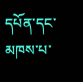དཔོན་དང་མཁས་པ་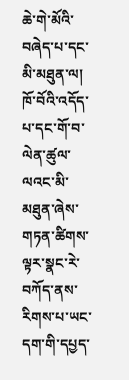ཆེ་གེ་མོའི་བཞེད་པ་དང་མི་མཐུན་ལ། ཁོ་བོའི་འདོད་པ་དང་གོ་བ་ལེན་ཚུལ་ལའང་མི་མཐུན་ཞེས་གཏན་ཚིགས་ལྟར་སྣང་རེ་བཀོད་ནས་རིགས་པ་ཡང་དག་གི་དཔྱད་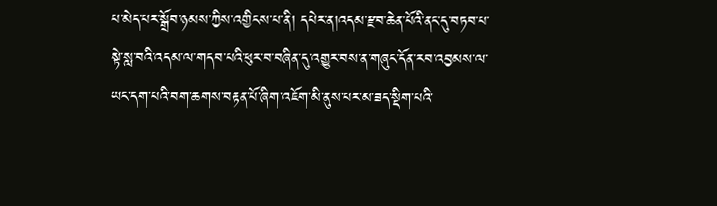པ་མེད་པར་སྒྲོབ་ཉམས་ཀྱིས་འགྱིངས་པ་ནི། དཔེར་ན།འདམ་རྫབ་ཆེན་པོའི་ནང་དུ་བཏབ་པ་སྟེ་སླ་བའི་འདམ་ལ་གདབ་པའི་ཕུར་བ་བཞིན་དུ་འགྱུར་བས་ན་གཞུང་དོན་རབ་འབྱམས་ལ་ཡང་དག་པའི་བག་ཆགས་བརྟན་པོ་ཞིག་འཇོག་མི་ནུས་པར་མ་ཟད་སྡིག་པའི་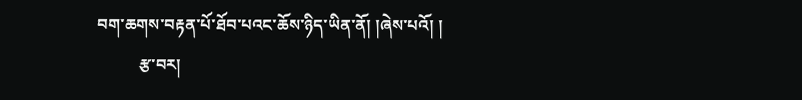བག་ཆགས་བརྟན་པོ་ཐོབ་པའང་ཆོས་ཉིད་ཡིན་ནོ། །ཞེས་པའོ། །
          རྩ་བར།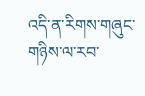འདི་ན་རིགས་གཞུང་གཉིས་ལ་རབ་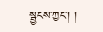སྦྱངས་ཀྱང་། །